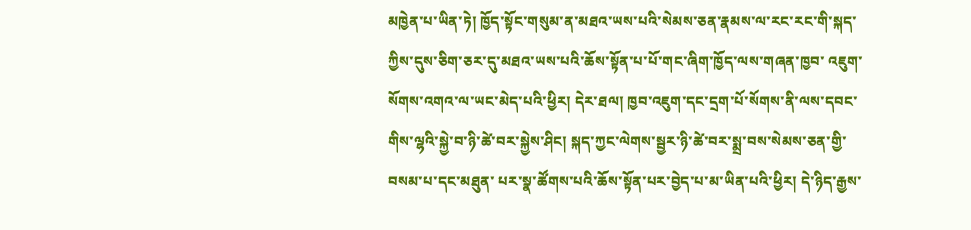མཁྱེན་པ་ཡིན་ཏེ། ཁྱོད་སྟོང་གསུམ་ན་མཐའ་ཡས་པའི་སེམས་ཅན་རྣམས་ལ་རང་རང་གི་སྐད་ཀྱིས་དུས་ཅིག་ཅར་དུ་མཐའ་ཡས་པའི་ཆོས་སྟོན་པ་པོ་གང་ཞིག་ཁྱོད་ལས་གཞན་ཁྱབ་ འཇུག་སོགས་འགའ་ལ་ཡང་མེད་པའི་ཕྱིར། དེར་ཐལ། ཁྱབ་འཇུག་དང་དྲག་པོ་སོགས་ནི་ལས་དབང་གིས་ལྷའི་སྐྱེ་བ་ཉི་ཚེ་བར་སྐྱེས་ཤིང། སྐད་ཀྱང་ལེགས་སྦྱར་ཉི་ཚེ་བར་སྨྲ་བས་སེམས་ཅན་གྱི་བསམ་པ་དང་མཐུན་ པར་སྣ་ཚོགས་པའི་ཆོས་སྟོན་པར་བྱེད་པ་མ་ཡིན་པའི་ཕྱིར། དེ་ཉིད་རྒྱས་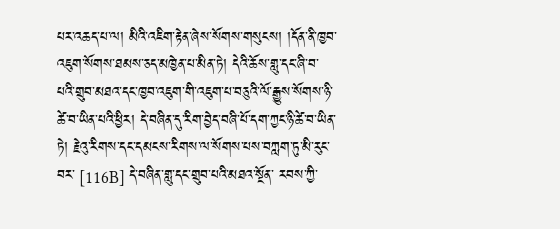པར་འཆད་པ་ལ། མིའི་འཇིག་རྟེན་ཞེས་སོགས་གསུངས། །དོན་ནི་ཁྱབ་འཇུག་སོགས་ཐམས་ཅད་མཁྱེན་པ་མིན་ཏེ། དེའི་ཆོས་གླུ་དང་ཞི་བ་ པའི་གྲུབ་མཐའ་དང་ཁྱབ་འཇུག་གི་འཇུག་པ་བཅུའི་ལོ་རྒྱུས་སོགས་ཉི་ཚེ་བ་ཡིན་པའི་ཕྱིར། དེ་བཞིན་དུ་རིག་བྱེད་བཞི་པོ་དག་ཀྱང་ཉི་ཚེ་བ་ཡིན་ཏེ། རྗེའུ་རིགས་དང་དམངས་རིགས་ལ་སོགས་པས་བཀླག་ཏུ་མི་རུང་བར་ [116B] དེ་བཞིན་གླུ་དང་གྲུབ་པའི་མཐའ་སྔོན་ རབས་ཀྱི་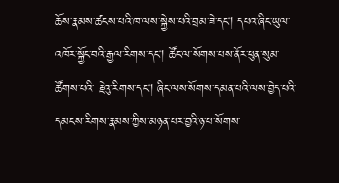ཆོས་རྣམས་ཚངས་པའི་ཁ་ལས་སྐྱེས་པའི་བྲམ་ཟེ་དང། དཔའ་ཞིང་ཡུལ་འཁོར་སྐྱོང་བའི་རྒྱལ་རིགས་དང། ཚོང་ལ་སོགས་པས་ནོར་ཕུན་སུམ་ཚོགས་པའི་ རྗེའུ་རིགས་དང། ཞིང་ལས་སོགས་དམན་པའི་ལས་བྱེད་པའི་དམངས་རིགས་རྣམས་ཀྱིས་མཉན་པར་བྱའི་ཉ་པ་སོགས་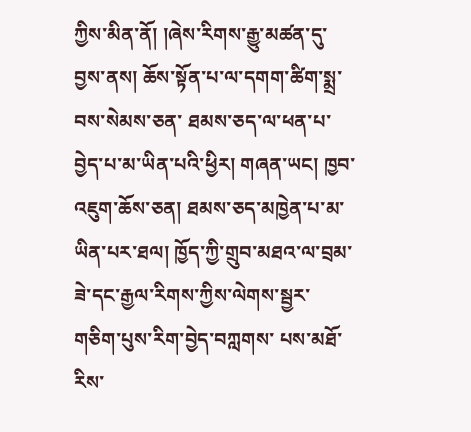ཀྱིས་མིན་ནོ། །ཞེས་རིགས་རྒྱུ་མཚན་དུ་བྱས་ནས། ཆོས་སྟོན་པ་ལ་དགག་ཚིག་སྨྲ་བས་སེམས་ཅན་ ཐམས་ཅད་ལ་ཕན་པ་བྱེད་པ་མ་ཡིན་པའི་ཕྱིར། གཞན་ཡང། ཁྱབ་འཇུག་ཆོས་ཅན། ཐམས་ཅད་མཁྱེན་པ་མ་ཡིན་པར་ཐལ། ཁྱོད་ཀྱི་གྲུབ་མཐའ་ལ་བྲམ་ཟེ་དང་རྒྱལ་རིགས་ཀྱིས་ལེགས་སྦྱར་གཅིག་པུས་རིག་བྱེད་བཀླགས་ པས་མཐོ་རིས་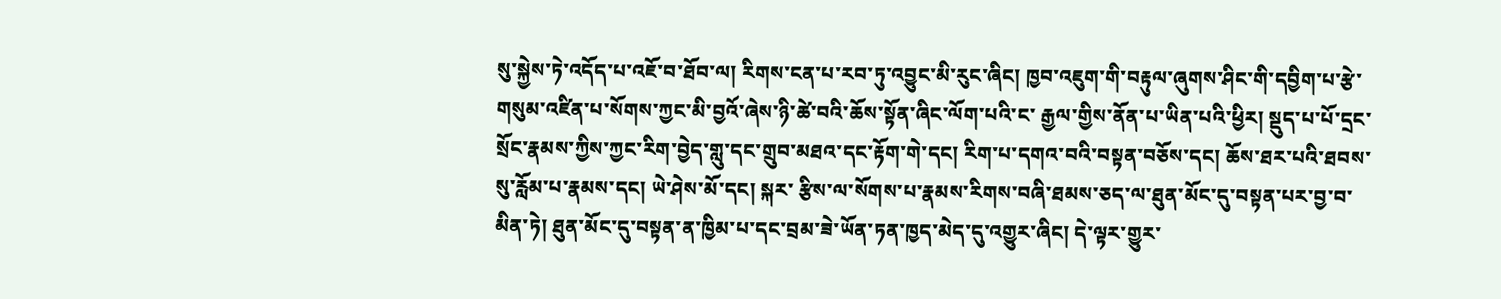སུ་སྐྱེས་ཏེ་འདོད་པ་འཇོ་བ་ཐོབ་ལ། རིགས་ངན་པ་རབ་ཏུ་འབྱུང་མི་རུང་ཞིང། ཁྱབ་འཇུག་གི་བརྟུལ་ཞུགས་ཤིང་གི་དབྱིག་པ་རྩེ་གསུམ་འཛིན་པ་སོགས་ཀྱང་མི་བྱའོ་ཞེས་ཉི་ཚེ་བའི་ཆོས་སྟོན་ཞིང་ལོག་པའི་ང་ རྒྱལ་གྱིས་ནོན་པ་ཡིན་པའི་ཕྱིར། སྡུད་པ་པོ་དྲང་སྲོང་རྣམས་ཀྱིས་ཀྱང་རིག་བྱེད་གླུ་དང་གྲུབ་མཐའ་དང་རྟོག་གེ་དང། རིག་པ་དགའ་བའི་བསྟན་བཅོས་དང། ཆོས་ཐར་པའི་ཐབས་སུ་རློམ་པ་རྣམས་དང། ཡེ་ཤེས་མོ་དང། སྐར་ རྩིས་ལ་སོགས་པ་རྣམས་རིགས་བཞི་ཐམས་ཅད་ལ་ཐུན་མོང་དུ་བསྟན་པར་བྱ་བ་མིན་ཏེ། ཐུན་མོང་དུ་བསྟན་ན་ཁྱིམ་པ་དང་བྲམ་ཟེ་ཡོན་ཏན་ཁྱད་མེད་དུ་འགྱུར་ཞིང། དེ་ལྟར་གྱུར་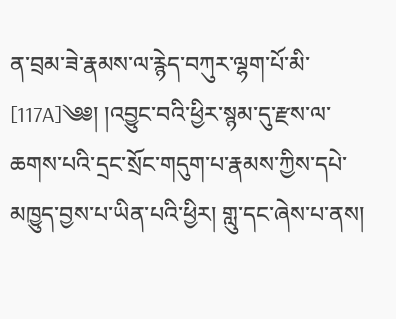ན་བྲམ་ཟེ་རྣམས་ལ་རྙེད་བཀུར་ལྷག་པོ་མི་ [117A]༄༅། །འབྱུང་བའི་ཕྱིར་སྙམ་དུ་རྫས་ལ་ཆགས་པའི་དྲང་སྲོང་གདུག་པ་རྣམས་ཀྱིས་དཔེ་མཁྱུད་བྱས་པ་ཡིན་པའི་ཕྱིར། གླུ་དང་ཞེས་པ་ནས།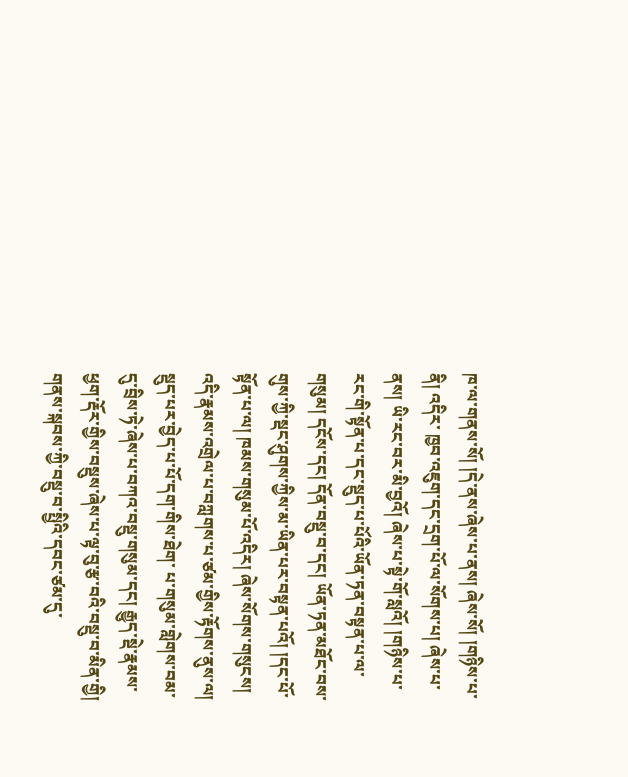ཁ་ལ་གནས་སོ། །དེ་ནས་ཞེས་པ་ནས། ཞེས་སོ། །གཉིས་པ་ནི། འདིར་ ཁྱབ་འཇུག་དང་དྲག་པོ་ལ་སོགས་པ། ཞེས་པ་ནས། ཡི་རང་བར་མི་བྱའོ། ཞེས་པ་སྟེ་གོ་སླའོ། །གཉིས་པ་རང་གི་སྟོན་པ་དང་སྡུད་པ་པོའི་ཡོན་ཏན་བསྟན་པ་ལ་གསུམ། དངོས་དང། དོན་བསྡུ་བ་དང། ཡོན་ཏན་མཐོང་བས་ གུས་ཀྱི་སྡང་ཤུགས་ཀྱིས་མ་ཡིན་པར་བསྟན་པའོ། །དང་པོ་སྟོན་པ་ལ། ཁམས་གསུམ་པོ་འདིར། ཞེས་སོགས་གསུངས། འདི་རྣམས་འགྲེལ་པ་བཀླགས་པ་ཙམ་གྱིས་རྟོགས་ནུས་ལ། སྡུད་པར་བྱེད་པ་པོ་དག་གིས་ཐེག་ པ་གསུམ་གླེགས་བམ་དུ་བྲིས་ཏེ་ཞེས་པ་བཀའ་བསྡུ་གསུམ་དང། རྒྱུད་སྡེ་རྣམས་ཕྱག་རྡོར་གྱིས་བསྡུས་ཞེས་པ་ལྟ་བུ་རྩ་བའི་བསྡུ་བ་མིན་གྱི། གནས་སྐབས་ཀྱི་བསྡུ་བ་སྤྱིའི་དབང་ཙམ་དུ་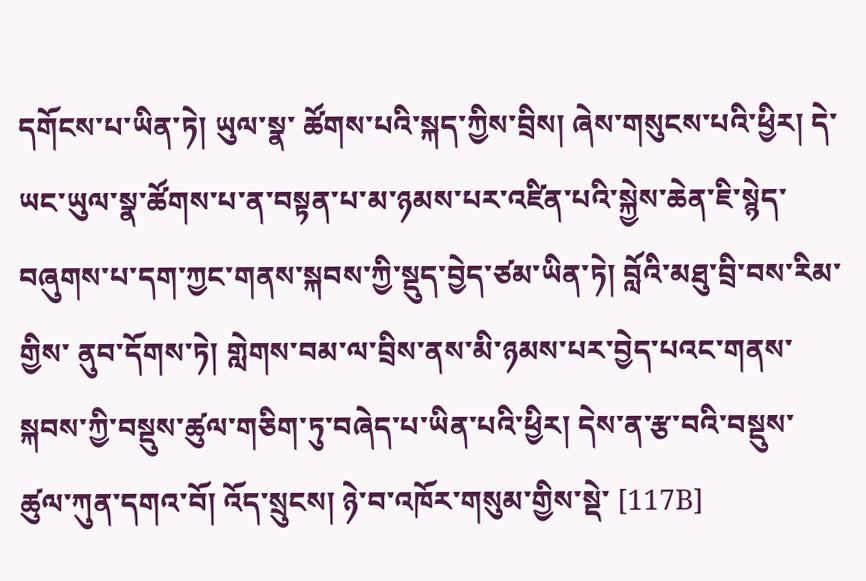དགོངས་པ་ཡིན་ཏེ། ཡུལ་སྣ་ ཚོགས་པའི་སྐད་ཀྱིས་བྲིས། ཞེས་གསུངས་པའི་ཕྱིར། དེ་ཡང་ཡུལ་སྣ་ཚོགས་པ་ན་བསྟན་པ་མ་ཉམས་པར་འཛིན་པའི་སྐྱེས་ཆེན་ཇི་སྙེད་བཞུགས་པ་དག་ཀྱང་གནས་སྐབས་ཀྱི་སྡུད་བྱེད་ཙམ་ཡིན་ཏེ། བློའི་མཐུ་བྲི་བས་རིམ་གྱིས་ ནུབ་དོགས་ཏེ། གླེགས་བམ་ལ་བྲིས་ནས་མི་ཉམས་པར་བྱེད་པའང་གནས་སྐབས་ཀྱི་བསྡུས་ཚུལ་གཅིག་ཏུ་བཞེད་པ་ཡིན་པའི་ཕྱིར། དེས་ན་རྩ་བའི་བསྡུས་ཚུལ་ཀུན་དགའ་བོ། འོད་སྲུངས། ཉེ་བ་འཁོར་གསུམ་གྱིས་སྡེ་ [117B]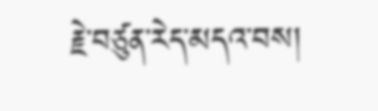རྗེ་བཙུན་རེད་མདའ་བས།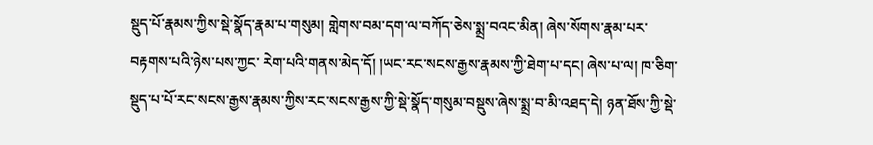སྡུད་པོ་རྣམས་ཀྱིས་སྡེ་སྣོད་རྣམ་པ་གསུམ། གླེགས་བམ་དག་ལ་བཀོད་ཅེས་སྨྲ་བའང་མིན། ཞེས་སོགས་རྣམ་པར་བརྟགས་པའི་ཉེས་པས་ཀྱང་ རེག་པའི་གནས་མེད་དོ། །ཡང་རང་སངས་རྒྱས་རྣམས་ཀྱི་ཐེག་པ་དང། ཞེས་པ་ལ། ཁ་ཅིག་སྡུད་པ་པོ་རང་སངས་རྒྱས་རྣམས་ཀྱིས་རང་སངས་རྒྱས་ཀྱི་སྡེ་སྣོད་གསུམ་བསྡུས་ཞེས་སྨྲ་བ་མི་འཐད་དེ། ཉན་ཐོས་ཀྱི་སྡེ་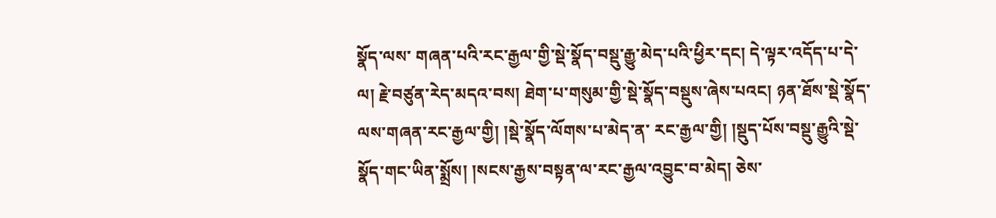སྣོད་ལས་ གཞན་པའི་རང་རྒྱལ་གྱི་སྡེ་སྣོད་བསྡུ་རྒྱུ་མེད་པའི་ཕྱིར་དང། དེ་ལྟར་འདོད་པ་དེ་ལ། རྗེ་བཙུན་རེད་མདའ་བས། ཐེག་པ་གསུམ་གྱི་སྡེ་སྣོད་བསྡུས་ཞེས་པའང། ཉན་ཐོས་སྡེ་སྣོད་ལས་གཞན་རང་རྒྱལ་གྱི། །སྡེ་སྣོད་ལོགས་པ་མེད་ན་ རང་རྒྱལ་གྱི། །སྡུད་པོས་བསྡུ་རྒྱུའི་སྡེ་སྣོད་གང་ཡིན་སྨྲོས། །སངས་རྒྱས་བསྟན་ལ་རང་རྒྱལ་འབྱུང་བ་མེད། ཅེས་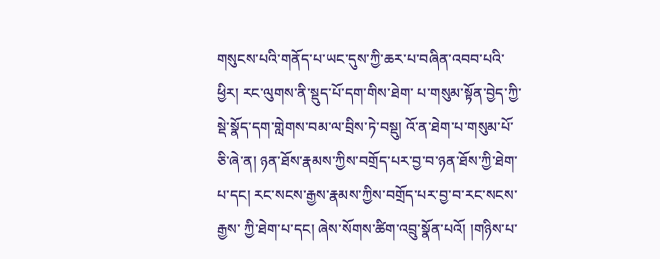གསུངས་པའི་གནོད་པ་ཡང་དུས་ཀྱི་ཆར་པ་བཞིན་འབབ་པའི་ཕྱིར། རང་ལུགས་ནི་སྡུད་པོ་དག་གིས་ཐེག་ པ་གསུམ་སྟོན་བྱེད་ཀྱི་སྡེ་སྣོད་དག་གླེགས་བམ་ལ་བྲིས་ཏེ་བསྡུ། འོ་ན་ཐེག་པ་གསུམ་པོ་ཅི་ཞེ་ན། ཉན་ཐོས་རྣམས་ཀྱིས་བགྲོད་པར་བྱ་བ་ཉན་ཐོས་ཀྱི་ཐེག་པ་དང། རང་སངས་རྒྱས་རྣམས་ཀྱིས་བགྲོད་པར་བྱ་བ་རང་སངས་རྒྱས་ ཀྱི་ཐེག་པ་དང། ཞེས་སོགས་ཚིག་འབྲུ་སྣོན་པའོ། །གཉིས་པ་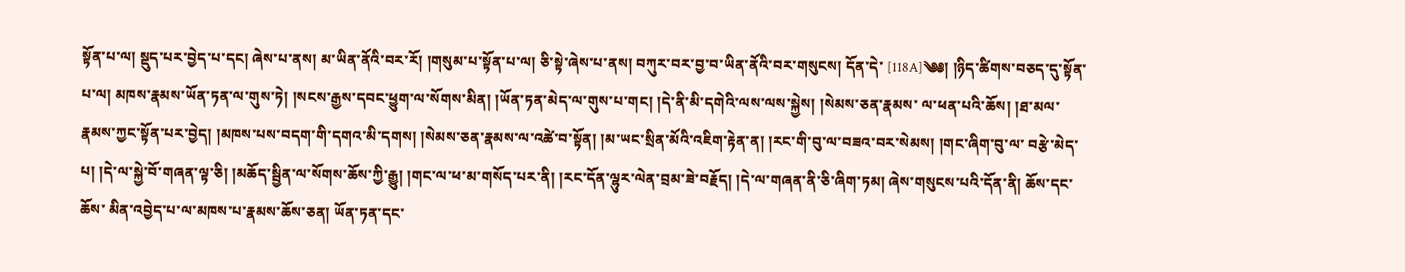སྟོན་པ་ལ། སྡུད་པར་བྱེད་པ་དང། ཞེས་པ་ནས། མ་ཡིན་ནོའི་བར་རོ། །གསུམ་པ་སྟོན་པ་ལ། ཅི་སྟེ་ཞེས་པ་ནས། བཀུར་བར་བྱ་བ་ཡིན་ནོའི་བར་གསུངས། དོན་དེ་ [118A]༄༅། །ཉིད་ཚིགས་བཅད་དུ་སྟོན་པ་ལ། མཁས་རྣམས་ཡོན་ཏན་ལ་གུས་ཏེ། །སངས་རྒྱས་དབང་ཕྱུག་ལ་སོགས་མིན། །ཡོན་ཏན་མེད་ལ་གུས་པ་གང། །དེ་ནི་མི་དགེའི་ལས་ལས་སྐྱེས། །སེམས་ཅན་རྣམས་ ལ་ཕན་པའི་ཆོས། །ཐ་མལ་རྣམས་ཀྱང་སྟོན་པར་བྱེད། །མཁས་པས་བདག་གི་དགའ་མི་དགས། །སེམས་ཅན་རྣམས་ལ་འཚེ་བ་སྟོན། །མ་ཡང་སྲིན་མོའི་འཇིག་རྟེན་ན། །རང་གི་བུ་ལ་བཟའ་བར་སེམས། །གང་ཞིག་བུ་ལ་ བརྩེ་མེད་པ། །དེ་ལ་སྐྱེ་བོ་གཞན་ལྟ་ཅི། །མཆོད་སྦྱིན་ལ་སོགས་ཆོས་ཀྱི་རྒྱུ། །གང་ལ་ཕ་མ་གསོད་པར་ནི། །རང་དོན་ལྷུར་ལེན་བྲམ་ཟེ་བརྗོད། །དེ་ལ་གཞན་ནི་ཅི་ཞིག་ཏམ། ཞེས་གསུངས་པའི་དོན་ནི། ཆོས་དང་ཆོས་ མིན་འབྱེད་པ་ལ་མཁས་པ་རྣམས་ཆོས་ཅན། ཡོན་ཏན་དང་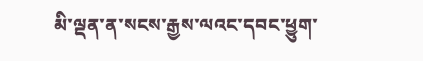མི་ལྡན་ན་སངས་རྒྱས་ལའང་དབང་ཕྱུག་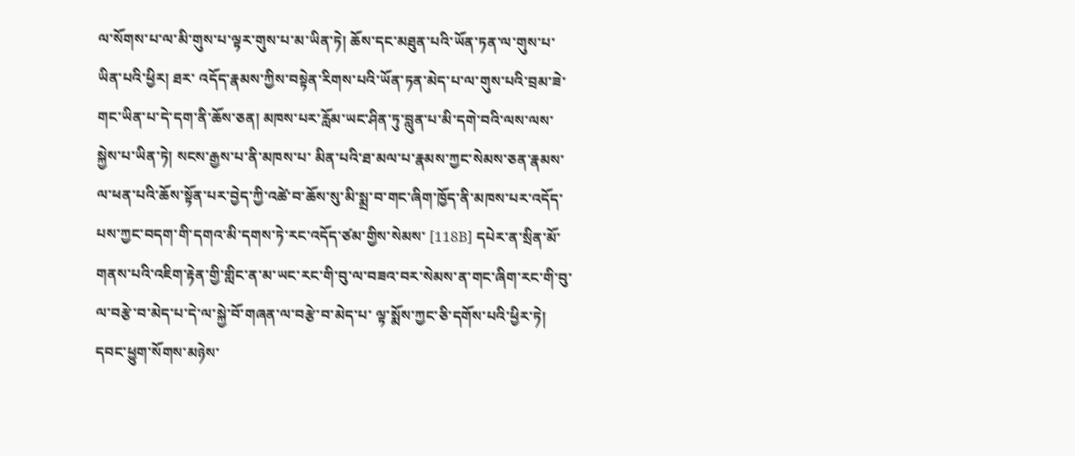ལ་སོགས་པ་ལ་མི་གུས་པ་ལྟར་གུས་པ་མ་ཡིན་ཏེ། ཆོས་དང་མཐུན་པའི་ཡོན་ཏན་ལ་གུས་པ་ཡིན་པའི་ཕྱིར། ཐར་ འདོད་རྣམས་ཀྱིས་བསྟེན་རིགས་པའི་ཡོན་ཏན་མེད་པ་ལ་གུས་པའི་བྲམ་ཟེ་གང་ཡིན་པ་དེ་དག་ནི་ཆོས་ཅན། མཁས་པར་རློམ་ཡང་ཤིན་ཏུ་བླུན་པ་མི་དགེ་བའི་ལས་ལས་སྐྱེས་པ་ཡིན་ཏེ། སངས་རྒྱས་པ་ནི་མཁས་པ་ མིན་པའི་ཐ་མལ་པ་རྣམས་ཀྱང་སེམས་ཅན་རྣམས་ལ་ཕན་པའི་ཆོས་སྟོན་པར་བྱེད་ཀྱི་འཚེ་བ་ཆོས་སུ་མི་སྨྲ་བ་གང་ཞིག་ཁྱོད་ནི་མཁས་པར་འདོད་པས་ཀྱང་བདག་གི་དགའ་མི་དགས་ཏེ་རང་འདོད་ཙམ་གྱིས་སེམས་ [118B] དཔེར་ན་སྲིན་མོ་གནས་པའི་འཇིག་རྟེན་གྱི་གླིང་ན་མ་ཡང་རང་གི་བུ་ལ་བཟའ་བར་སེམས་ན་གང་ཞིག་རང་གི་བུ་ལ་བརྩེ་བ་མེད་པ་དེ་ལ་སྐྱེ་བོ་གཞན་ལ་བརྩེ་བ་མེད་པ་ ལྟ་སྨོས་ཀྱང་ཅི་དགོས་པའི་ཕྱིར་ཏེ། དབང་ཕྱུག་སོགས་མཉེས་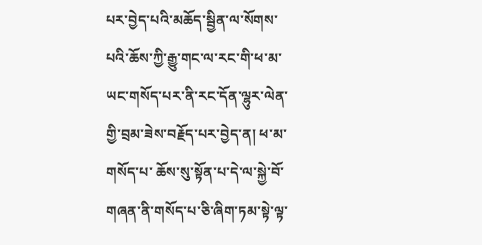པར་བྱེད་པའི་མཆོད་སྦྱིན་ལ་སོགས་པའི་ཆོས་ཀྱི་རྒྱུ་གང་ལ་རང་གི་ཕ་མ་ཡང་གསོད་པར་ནི་རང་དོན་ལྷུར་ལེན་གྱི་བྲམ་ཟེས་བརྗོད་པར་བྱེད་ན། ཕ་མ་གསོད་པ་ ཆོས་སུ་སྟོན་པ་དེ་ལ་སྐྱེ་བོ་གཞན་ནི་གསོད་པ་ཅི་ཞིག་ཏམ་སྟེ་ལྟ་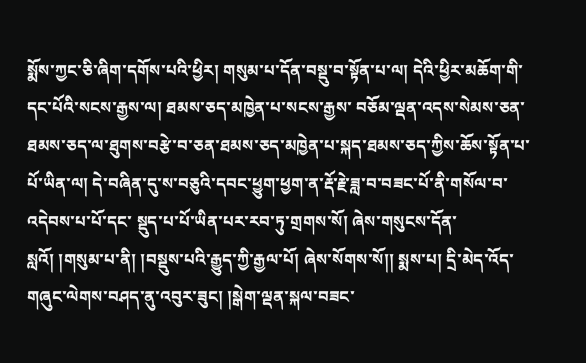སྨོས་ཀྱང་ཅི་ཞིག་དགོས་པའི་ཕྱིར། གསུམ་པ་དོན་བསྡུ་བ་སྟོན་པ་ལ། དེའི་ཕྱིར་མཆོག་གི་དང་པོའི་སངས་རྒྱས་ལ། ཐམས་ཅད་མཁྱེན་པ་སངས་རྒྱས་ བཅོམ་ལྡན་འདས་སེམས་ཅན་ཐམས་ཅད་ལ་ཐུགས་བརྩེ་བ་ཅན་ཐམས་ཅད་མཁྱེན་པ་སྐད་ཐམས་ཅད་ཀྱིས་ཆོས་སྟོན་པ་པོ་ཡིན་ལ། དེ་བཞིན་དུ་ས་བཅུའི་དབང་ཕྱུག་ཕྱག་ན་རྡོ་རྗེ་ཟླ་བ་བཟང་པོ་ནི་གསོལ་བ་འདེབས་པ་པོ་དང་ སྡུད་པ་པོ་ཡིན་པར་རབ་ཏུ་གྲགས་སོ། ཞེས་གསུངས་དོན་སླའོ། །གསུམ་པ་ནི། །བསྡུས་པའི་རྒྱུད་ཀྱི་རྒྱལ་པོ། ཞེས་སོགས་སོ།། སྨས་པ། དྲི་མེད་འོད་གཞུང་ལེགས་བཤད་ནུ་འབུར་ཟུང། །སྒེག་ལྡན་སྐལ་བཟང་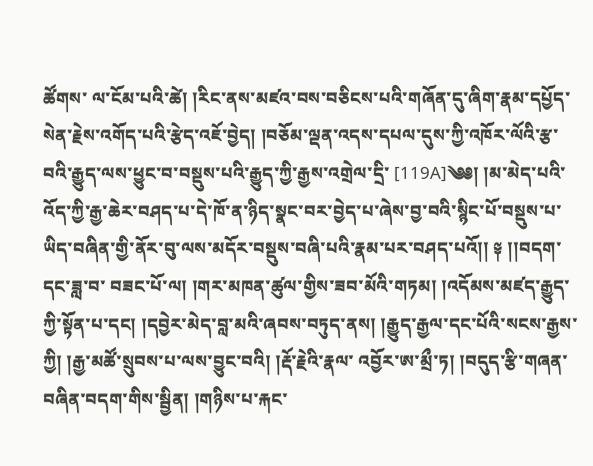ཚོགས་ ལ་ངོམ་པའི་ཚེ། །རིང་ནས་མཛའ་བས་བཅིངས་པའི་གཞོན་དུ་ཞིག་རྣམ་དཔྱོད་སེན་རྗེས་འགོད་པའི་རྩེད་འཇོ་བྱེད། །བཅོམ་ལྡན་འདས་དཔལ་དུས་ཀྱི་འཁོར་ལོའི་རྩ་བའི་རྒྱུད་ལས་ཕྱུང་བ་བསྡུས་པའི་རྒྱུད་ཀྱི་རྒྱས་འགྲེལ་དྲི་ [119A]༄༅། །མ་མེད་པའི་འོད་ཀྱི་རྒྱ་ཆེར་བཤད་པ་དེ་ཁོ་ན་ཉིད་སྣང་བར་བྱེད་པ་ཞེས་བྱ་བའི་སྙིང་པོ་བསྡུས་པ་ཡིད་བཞིན་གྱི་ནོར་བུ་ལས་མདོར་བསྡུས་བཞི་པའི་རྣམ་པར་བཤད་པའོ།། ༈ །།བདག་དང་ཟླ་བ་ བཟང་པོ་ལ། །གར་མཁན་ཚུལ་གྱིས་ཟབ་མོའི་གཏམ། །འདོམས་མཛད་རྒྱུད་ཀྱི་སྟོན་པ་དང། །དབྱེར་མེད་བླ་མའི་ཞབས་བཏུད་ནས། །རྒྱུད་རྒྱལ་དང་པོའི་སངས་རྒྱས་ཀྱི། །རྒྱ་མཚོ་སྲུབས་པ་ལས་བྱུང་བའི། །རྡོ་རྗེའི་རྣལ་ འབྱོར་ཨ་མྲྀ་ཏ། །བདུད་རྩི་གཞན་བཞིན་བདག་གིས་སྦྱིན། །གཉིས་པ་རྐང་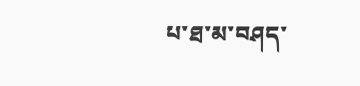པ་ཐ་མ་བཤད་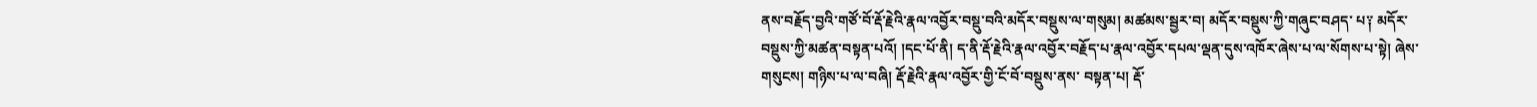ནས་བརྗོད་བྱའི་གཙོ་བོ་རྡོ་རྗེའི་རྣལ་འབྱོར་བསྡུ་བའི་མདོར་བསྡུས་ལ་གསུམ། མཚམས་སྦྱར་བ། མདོར་བསྡུས་ཀྱི་གཞུང་བཤད་ པ༑ མདོར་བསྡུས་ཀྱི་མཚན་བསྟན་པའོ། །དང་པོ་ནི། ད་ནི་རྡོ་རྗེའི་རྣལ་འབྱོར་བརྗོད་པ་རྣལ་འབྱོར་དཔལ་ལྡན་དུས་འཁོར་ཞེས་པ་ལ་སོགས་པ་སྟེ། ཞེས་གསུངས། གཉིས་པ་ལ་བཞི། རྡོ་རྗེའི་རྣལ་འབྱོར་གྱི་ངོ་བོ་བསྡུས་ནས་ བསྟན་པ། རྡོ་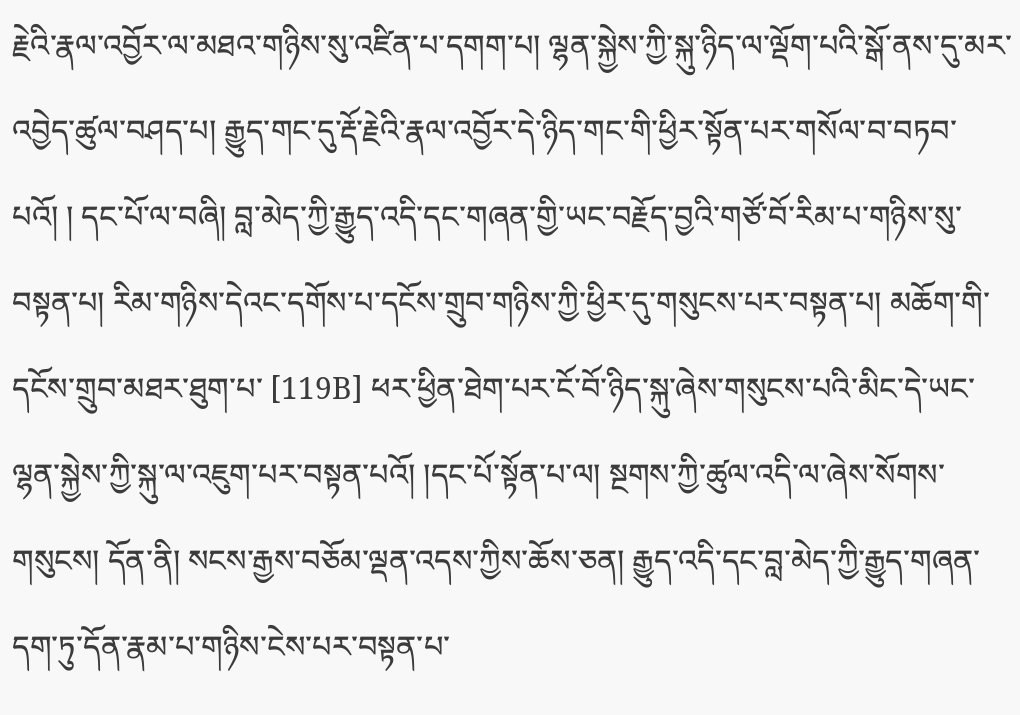རྗེའི་རྣལ་འབྱོར་ལ་མཐའ་གཉིས་སུ་འཛིན་པ་དགག་པ། ལྷན་སྐྱེས་ཀྱི་སྐུ་ཉིད་ལ་ལྡོག་པའི་སྒོ་ནས་དུ་མར་འབྱེད་ཚུལ་བཤད་པ། རྒྱུད་གང་དུ་རྡོ་རྗེའི་རྣལ་འབྱོར་དེ་ཉིད་གང་གི་ཕྱིར་སྟོན་པར་གསོལ་བ་བཏབ་པའོ། ། དང་པོ་ལ་བཞི། བླ་མེད་ཀྱི་རྒྱུད་འདི་དང་གཞན་གྱི་ཡང་བརྗོད་བྱའི་གཙོ་བོ་རིམ་པ་གཉིས་སུ་བསྟན་པ། རིམ་གཉིས་དེའང་དགོས་པ་དངོས་གྲུབ་གཉིས་ཀྱི་ཕྱིར་དུ་གསུངས་པར་བསྟན་པ། མཆོག་གི་དངོས་གྲུབ་མཐར་ཐུག་པ་ [119B] ཕར་ཕྱིན་ཐེག་པར་ངོ་བོ་ཉིད་སྐུ་ཞེས་གསུངས་པའི་མིང་དེ་ཡང་ལྷན་སྐྱེས་ཀྱི་སྐུ་ལ་འཇུག་པར་བསྟན་པའོ། །དང་པོ་སྟོན་པ་ལ། སྔགས་ཀྱི་ཚུལ་འདི་ལ་ཞེས་སོགས་ གསུངས། དོན་ནི། སངས་རྒྱས་བཅོམ་ལྡན་འདས་ཀྱིས་ཆོས་ཅན། རྒྱུད་འདི་དང་བླ་མེད་ཀྱི་རྒྱུད་གཞན་དག་ཏུ་དོན་རྣམ་པ་གཉིས་ངེས་པར་བསྟན་པ་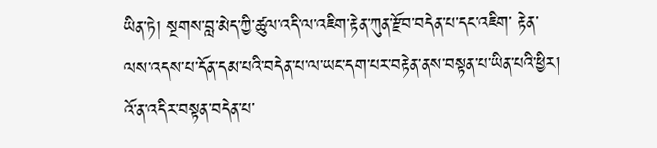ཡིན་ཏེ། སྔགས་བླ་མེད་ཀྱི་ཚུལ་འདི་ལ་འཇིག་རྟེན་ཀུན་རྫོབ་བདེན་པ་དང་འཇིག་ རྟེན་ལས་འདས་པ་དོན་དམ་པའི་བདེན་པ་ལ་ཡང་དག་པར་བརྟེན་ནས་བསྟན་པ་ཡིན་པའི་ཕྱིར། འོ་ན་འདིར་བསྟན་བདེན་པ་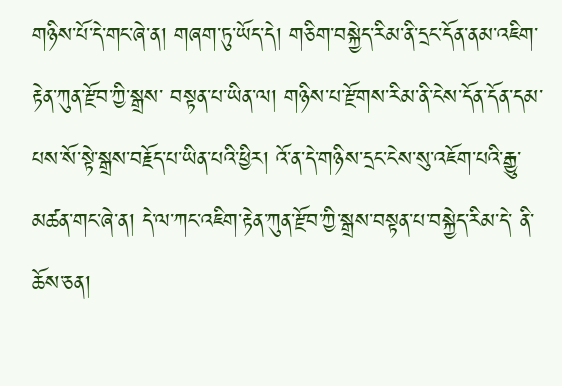གཉིས་པོ་དེ་གང་ཞེ་ན། གཞག་ཏུ་ཡོད་དེ། གཅིག་བསྐྱེད་རིམ་ནི་དྲང་དོན་ནམ་འཇིག་རྟེན་ཀུན་རྫོབ་ཀྱི་སྒྲས་ བསྟན་པ་ཡིན་ལ། གཉིས་པ་རྫོགས་རིམ་ནི་ངེས་དོན་དོན་དམ་པས་སོ་སྟེ་སྒྲས་བརྗོད་པ་ཡིན་པའི་ཕྱིར། འོ་ན་དེ་གཉིས་དྲང་ངེས་སུ་འཇོག་པའི་རྒྱུ་མཚན་གང་ཞེ་ན། དེ་ལ་ཀང་འཇིག་རྟེན་ཀུན་རྫོབ་ཀྱི་སྒྲས་བསྟན་པ་བསྐྱེད་རིམ་དེ་ ནི་ཆོས་ཅན།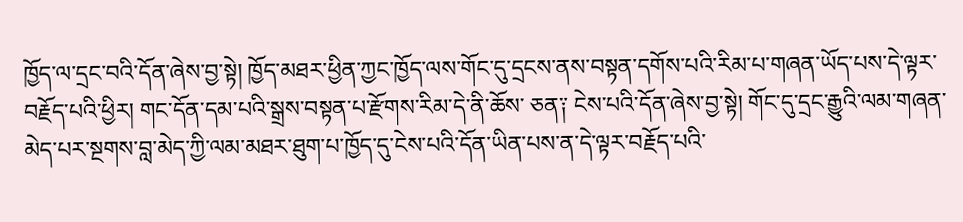ཁྱོད་ལ་དྲང་བའི་དོན་ཞེས་བྱ་སྟེ། ཁྱོད་མཐར་ཕྱིན་ཀྱང་ཁྱོད་ལས་གོང་དུ་དྲངས་ནས་བསྟན་དགོས་པའི་རིམ་པ་གཞན་ཡོད་པས་དེ་ལྟར་བརྗོད་པའི་ཕྱིར། གང་དོན་དམ་པའི་སྒྲས་བསྟན་པ་རྫོགས་རིམ་དེ་ནི་ཆོས་ ཅན༑ ངེས་པའི་དོན་ཞེས་བྱ་སྟེ། གོང་དུ་དྲང་རྒྱུའི་ལམ་གཞན་མེད་པར་སྔགས་བླ་མེད་ཀྱི་ལམ་མཐར་ཐུག་པ་ཁྱོད་དུ་ངེས་པའི་དོན་ཡིན་པས་ན་དེ་ལྟར་བརྗོད་པའི་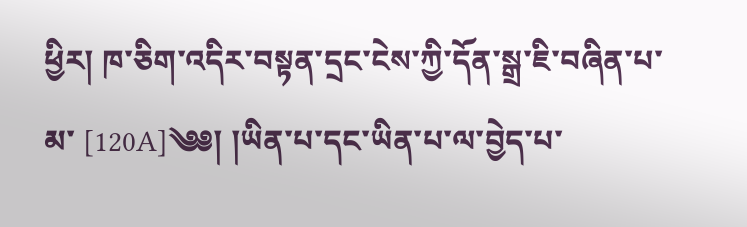ཕྱིར། ཁ་ཅིག་འདིར་བསྟན་དྲང་ངེས་ཀྱི་དོན་སྒྲ་ཇི་བཞིན་པ་མ་ [120A]༄༅། །ཡིན་པ་དང་ཡིན་པ་ལ་བྱེད་པ་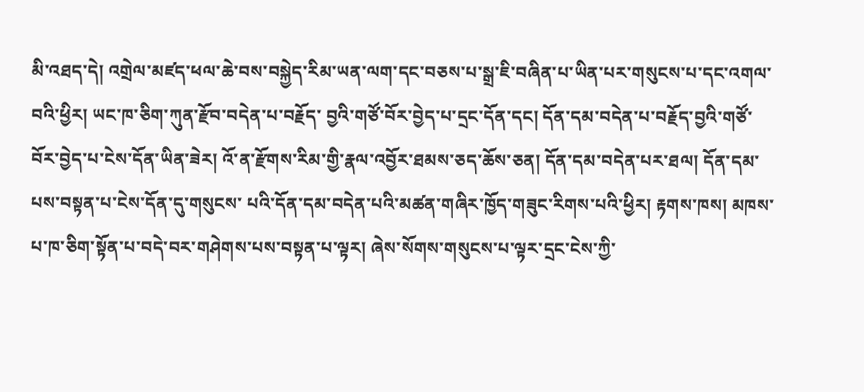མི་འཐད་དེ། འགྲེལ་མཛད་ཕལ་ཆེ་བས་བསྐྱེད་རིམ་ཡན་ལག་དང་བཅས་པ་སྒྲ་ཇི་བཞིན་པ་ཡིན་པར་གསུངས་པ་དང་འགལ་བའི་ཕྱིར། ཡང་ཁ་ཅིག་ཀུན་རྫོབ་བདེན་པ་བརྗོད་ བྱའི་གཙོ་བོར་བྱེད་པ་དྲང་དོན་དང། དོན་དམ་བདེན་པ་བརྗོད་བྱའི་གཙོ་བོར་བྱེད་པ་ངེས་དོན་ཡིན་ཟེར། འོ་ན་རྫོགས་རིམ་གྱི་རྣལ་འབྱོར་ཐམས་ཅད་ཆོས་ཅན། དོན་དམ་བདེན་པར་ཐལ། དོན་དམ་པས་བསྟན་པ་ངེས་དོན་དུ་གསུངས་ པའི་དོན་དམ་བདེན་པའི་མཚན་གཞིར་ཁྱོད་གཟུང་རིགས་པའི་ཕྱིར། རྟགས་ཁས། མཁས་པ་ཁ་ཅིག་སྟོན་པ་བདེ་བར་གཤེགས་པས་བསྟན་པ་ལྟར། ཞེས་སོགས་གསུངས་པ་ལྟར་དྲང་ངེས་ཀྱི་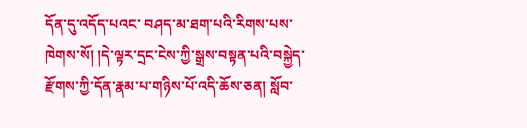དོན་དུ་འདོད་པའང་ བཤད་མ་ཐག་པའི་རིགས་པས་ཁེགས་སོ། །དེ་ལྟར་དྲང་ངེས་ཀྱི་སྒྲས་བསྟན་པའི་བསྐྱེད་རྫོགས་ཀྱི་དོན་རྣམ་པ་གཉིས་པོ་འདི་ཆོས་ཅན། སློབ་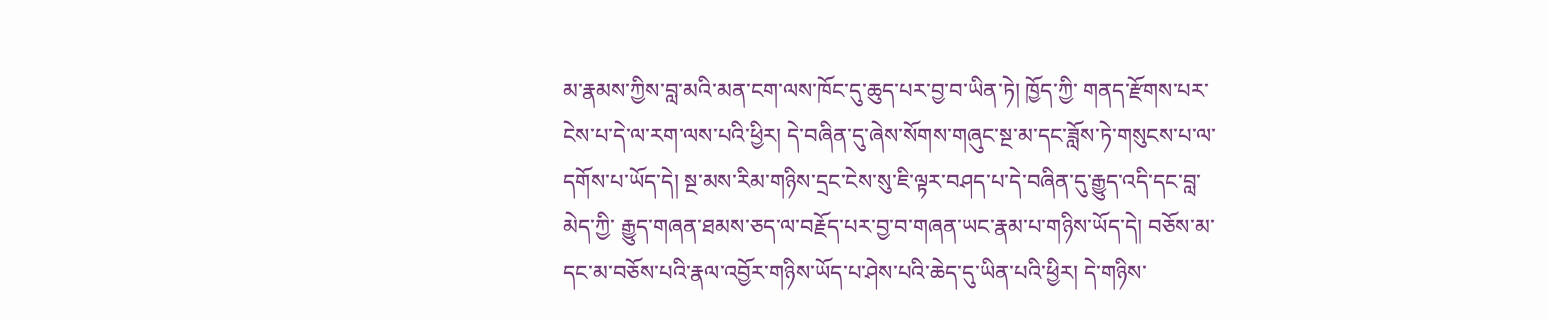མ་རྣམས་ཀྱིས་བླ་མའི་མན་ངག་ལས་ཁོང་དུ་ཆུད་པར་བྱ་བ་ཡིན་ཏེ། ཁྱོད་ཀྱི་ གནད་རྫོགས་པར་ངེས་པ་དེ་ལ་རག་ལས་པའི་ཕྱིར། དེ་བཞིན་དུ་ཞེས་སོགས་གཞུང་སྔ་མ་དང་ཟློས་ཏེ་གསུངས་པ་ལ་དགོས་པ་ཡོད་དེ། སྔ་མས་རིམ་གཉིས་དྲང་ངེས་སུ་ཇི་ལྟར་བཤད་པ་དེ་བཞིན་དུ་རྒྱུད་འདི་དང་བླ་མེད་ཀྱི་ རྒྱུད་གཞན་ཐམས་ཅད་ལ་བརྗོད་པར་བྱ་བ་གཞན་ཡང་རྣམ་པ་གཉིས་ཡོད་དེ། བཅོས་མ་དང་མ་བཅོས་པའི་རྣལ་འབྱོར་གཉིས་ཡོད་པ་ཤེས་པའི་ཆེད་དུ་ཡིན་པའི་ཕྱིར། དེ་གཉིས་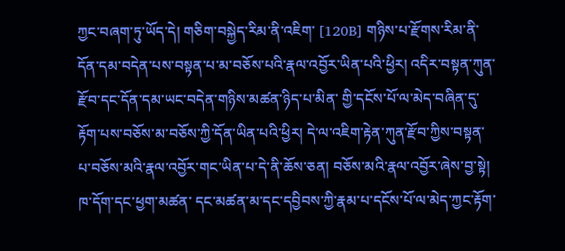ཀྱང་བཞག་ཏུ་ཡོད་དེ། གཅིག་བསྐྱེད་རིམ་ནི་འཇིག་ [120B] གཉིས་པ་རྫོགས་རིམ་ནི་དོན་དམ་བདེན་པས་བསྟན་པ་མ་བཅོས་པའི་རྣལ་འབྱོར་ཡིན་པའི་ཕྱིར། འདིར་བསྟན་ཀུན་རྫོབ་དང་དོན་དམ་ཡང་བདེན་གཉིས་མཚན་ཉིད་པ་མིན་ གྱི་དངོས་པོ་ལ་མེད་བཞིན་དུ་རྟོག་པས་བཅོས་མ་བཅོས་ཀྱི་དོན་ཡིན་པའི་ཕྱིར། དེ་ལ་འཇིག་རྟེན་ཀུན་རྫོབ་ཀྱིས་བསྟན་པ་བཅོས་མའི་རྣལ་འབྱོར་གང་ཡིན་པ་དེ་ནི་ཆོས་ཅན། བཅོས་མའི་རྣལ་འབྱོར་ཞེས་བྱ་སྟེ། ཁ་དོག་དང་ཕྱག་མཚན་ དང་མཚན་མ་དང་དབྱིབས་ཀྱི་རྣམ་པ་དངོས་པོ་ལ་མེད་ཀྱང་རྟོག་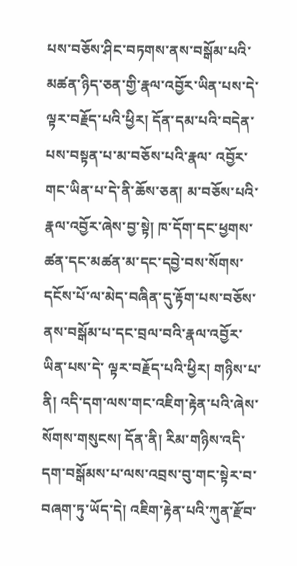པས་བཅོས་ཤིང་བཏགས་ནས་བསྒོམ་པའི་མཚན་ཉིད་ཅན་གྱི་རྣལ་འབྱོར་ཡིན་པས་དེ་ལྟར་བརྗོད་པའི་ཕྱིར། དོན་དམ་པའི་བདེན་པས་བསྟན་པ་མ་བཅོས་པའི་རྣལ་ འབྱོར་གང་ཡིན་པ་དེ་ནི་ཆོས་ཅན། མ་བཅོས་པའི་རྣལ་འབྱོར་ཞེས་བྱ་སྟེ། ཁ་དོག་དང་ཕྱགས་ཚན་དང་མཚན་མ་དང་དབྱེ་བས་སོགས་དངོས་པོ་ལ་མེད་བཞིན་དུ་རྟོག་པས་བཅོས་ནས་བསྒོམ་པ་དང་བྲལ་བའི་རྣལ་འབྱོར་ཡིན་པས་དེ་ ལྟར་བརྗོད་པའི་ཕྱིར། གཉིས་པ་ནི། འདི་དག་ལས་གང་འཇིག་རྟེན་པའི་ཞེས་སོགས་གསུངས། དོན་ནི། རིམ་གཉིས་འདི་དག་བསྒོམས་པ་ལས་འབྲས་བུ་གང་སྟེར་བ་བཞག་ཏུ་ཡོད་དེ། འཇིག་རྟེན་པའི་ཀུན་རྫོབ་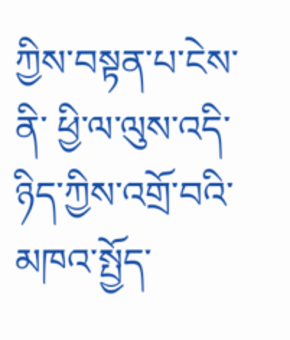ཀྱིས་བསྟན་པ་ངེས་ནི་ ཕྱི་ལ་ལུས་འདི་ཉིད་ཀྱིས་འགྲོ་བའི་མཁའ་སྤྱོད་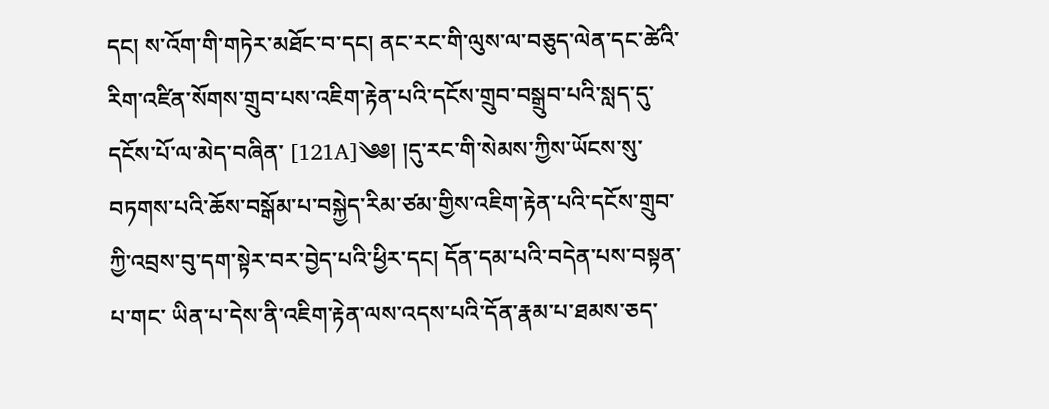དང། ས་འོག་གི་གཏེར་མཐོང་བ་དང། ནང་རང་གི་ལུས་ལ་བཅུད་ལེན་དང་ཚེའི་རིག་འཛིན་སོགས་གྲུབ་པས་འཇིག་རྟེན་པའི་དངོས་གྲུབ་བསྒྲུབ་པའི་སླད་དུ་དངོས་པོ་ལ་མེད་བཞིན་ [121A]༄༅། །དུ་རང་གི་སེམས་ཀྱིས་ཡོངས་སུ་བཏགས་པའི་ཆོས་བསྒོམ་པ་བསྐྱེད་རིམ་ཙམ་གྱིས་འཇིག་རྟེན་པའི་དངོས་གྲུབ་ཀྱི་འབྲས་བུ་དག་སྟེར་བར་བྱེད་པའི་ཕྱིར་དང། དོན་དམ་པའི་བདེན་པས་བསྟན་པ་གང་ ཡིན་པ་དེས་ནི་འཇིག་རྟེན་ལས་འདས་པའི་དོན་རྣམ་པ་ཐམས་ཅད་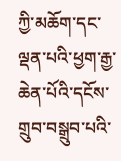ཀྱི་མཆོག་དང་ལྡན་པའི་ཕྱག་རྒྱ་ཆེན་པོའི་དངོས་གྲུབ་བསྒྲུབ་པའི་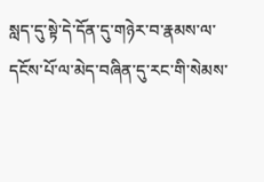སླད་དུ་སྟེ་དེ་དོན་དུ་གཉེར་བ་རྣམས་ལ་དངོས་པོ་ལ་མེད་བཞིན་དུ་རང་གི་སེམས་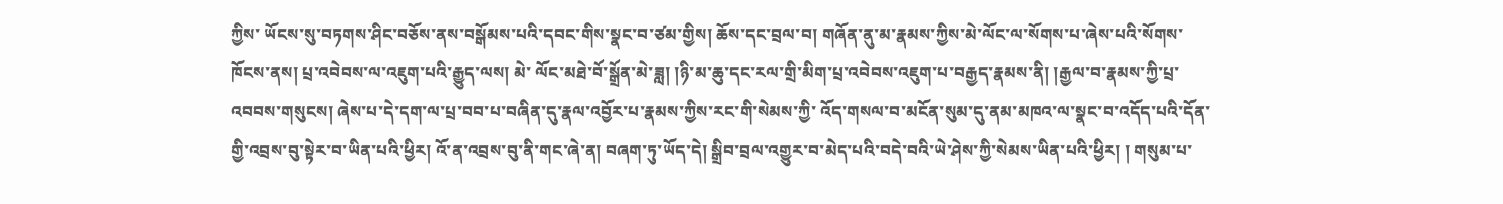ཀྱིས་ ཡོངས་སུ་བཏགས་ཤིང་བཅོས་ནས་བསྒོམས་པའི་དབང་གིས་སྣང་བ་ཙམ་གྱིས། ཆོས་དང་བྲལ་བ། གཞོན་ནུ་མ་རྣམས་ཀྱིས་མེ་ལོང་ལ་སོགས་པ་ཞེས་པའི་སོགས་ཁོངས་ནས། པྲ་འབེབས་ལ་འཇུག་པའི་རྒྱུད་ལས། མེ་ ལོང་མཐེ་བོ་སྒྲོན་མེ་ཟླ། །ཉི་མ་ཆུ་དང་རལ་གྲི་མིག་པྲ་འབེབས་འཇུག་པ་བརྒྱད་རྣམས་ནི། །རྒྱལ་བ་རྣམས་ཀྱི་པྲ་འབབས་གསུངས། ཞེས་པ་དེ་དག་ལ་པྲ་བབ་པ་བཞིན་དུ་རྣལ་འབྱོར་པ་རྣམས་ཀྱིས་རང་གི་སེམས་ཀྱི་ འོད་གསལ་བ་མངོན་སུམ་དུ་ནམ་མཁའ་ལ་སྣང་བ་འདོད་པའི་དོན་གྱི་འབྲས་བུ་སྟེར་བ་ཡིན་པའི་ཕྱིར། འོ་ན་འབྲས་བུ་ནི་གང་ཞེ་ན། བཞག་ཏུ་ཡོད་དེ། སྒྲིབ་བྲལ་འགྱུར་བ་མེད་པའི་བདེ་བའི་ཡེ་ཤེས་ཀྱི་སེམས་ཡིན་པའི་ཕྱིར། ། གསུམ་པ་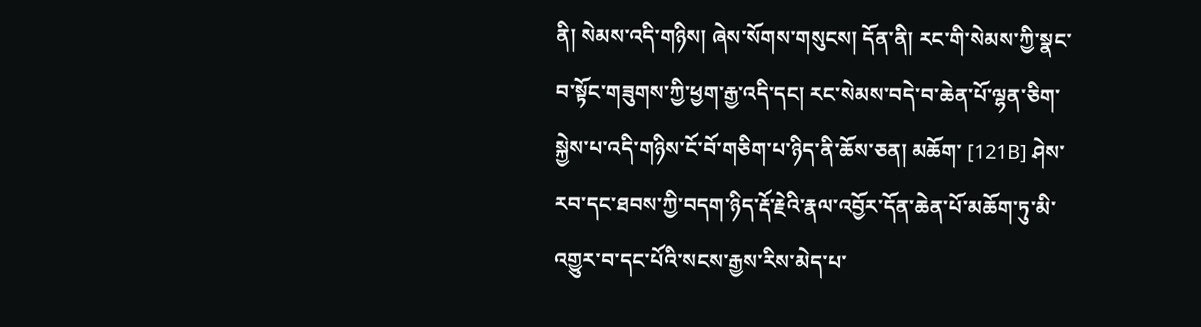ནི། སེམས་འདི་གཉིས། ཞེས་སོགས་གསུངས། དོན་ནི། རང་གི་སེམས་ཀྱི་སྣང་བ་སྟོང་གཟུགས་ཀྱི་ཕྱག་རྒྱ་འདི་དང། རང་སེམས་བདེ་བ་ཆེན་པོ་ལྷན་ཅིག་སྐྱེས་པ་འདི་གཉིས་ངོ་བོ་གཅིག་པ་ཉིད་ནི་ཆོས་ཅན། མཆོག་ [121B] ཤེས་རབ་དང་ཐབས་ཀྱི་བདག་ཉིད་རྡོ་རྗེའི་རྣལ་འབྱོར་དོན་ཆེན་པོ་མཆོག་ཏུ་མི་འགྱུར་བ་དང་པོའི་སངས་རྒྱས་རིས་མེད་པ་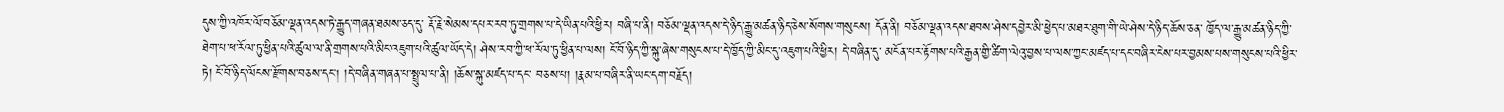དུས་ཀྱི་འཁོར་ལོ་བཅོམ་ལྡན་འདས་ཏེ་རྒྱུད་གཞན་ཐམས་ཅད་དུ་ རྡོ་རྗེ་སེམས་དཔར་རབ་ཏུ་གྲགས་པ་དེ་ཡིན་པའི་ཕྱིར། བཞི་པ་ནི། བཅོམ་ལྡན་འདས་དེ་ཉིད་རྒྱུ་མཚན་ཉིད་ཅེས་སོགས་གསུངས། དོན་ནི། བཅོམ་ལྡན་འདས་ཐབས་ཤེས་དབྱེར་མི་ཕྱེད་པ་མཐར་ཐུག་གི་ཡེ་ཤེས་དེ་ཉིད་ཆོས་ཅན་ ཁྱོད་ལ་རྒྱུ་མཚན་ཉིད་ཀྱི་ཐེག་པ་ཕ་རོལ་ཏུ་ཕྱིན་པའི་ཚུལ་ལ་ནི་གྲགས་པའི་མིང་འཇུག་པའི་ཚུལ་ཡོད་དེ། ཤེས་རབ་ཀྱི་ཕ་རོལ་ཏུ་ཕྱིན་པ་ལས། ངོ་བོ་ཉིད་ཀྱི་སྐུ་ཞེས་གསུངས་པ་དེ་ཁྱོད་ཀྱི་མིང་དུ་འཇུག་པའི་ཕྱིར། དེ་བཞིན་དུ་ མངོན་པར་རྟོགས་པའི་རྒྱན་གྱི་ཚིག་ལེའུ་བྱས་པ་ལས་ཀྱང་མཛད་པ་དང་བཞིར་ངེས་པར་བྱམས་པས་གསུངས་པའི་ཕྱིར་ཏེ། ངོ་བོ་ཉིད་ལོངས་རྫོགས་བཅས་དང། །དེ་བཞིན་གཞན་པ་སྤྲུལ་པ་ནི། །ཆོས་སྐུ་མཛད་པ་དང་ བཅས་པ། །རྣམ་པ་བཞིར་ནི་ཡང་དག་བརྗོད།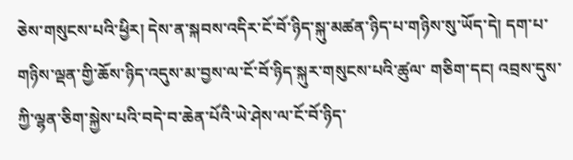ཅེས་གསུངས་པའི་ཕྱིར། དེས་ན་སྐབས་འདིར་ངོ་བོ་ཉིད་སྐུ་མཚན་ཉིད་པ་གཉིས་སུ་ཡོད་དེ། དག་པ་གཉིས་ལྡན་གྱི་ཆོས་ཉིད་འདུས་མ་བྱས་ལ་ངོ་བོ་ཉིད་སྐུར་གསུངས་པའི་ཚུལ་ གཅིག་དང། འབྲས་དུས་ཀྱི་ལྷན་ཅིག་སྐྱེས་པའི་བདེ་བ་ཆེན་པོའི་ཡེ་ཤེས་ལ་ངོ་བོ་ཉིད་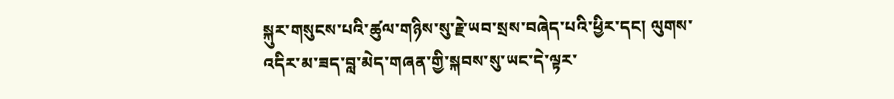སྐུར་གསུངས་པའི་ཚུལ་གཉིས་སུ་རྗེ་ཡབ་སྲས་བཞེད་པའི་ཕྱིར་དང། ལུགས་འདིར་མ་ཟད་བླ་མེད་གཞན་གྱི་སྐབས་སུ་ཡང་དེ་ལྟར་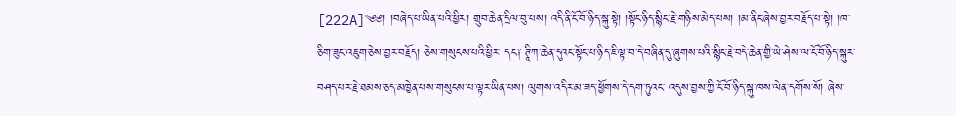[222A]༄༅། །བཞེད་པ་ཡིན་པའི་ཕྱིར། གྲུབ་ཆེན་དྲིལ་བུ་པས། འདི་ནི་ངོ་བོ་ཉིད་སྐུ་སྟེ། །སྟོང་ཉིད་སྙིང་རྗེ་གཉིས་མེད་པས། །མ་ནིང་ཞེས་བྱར་བརྗོད་པ་སྟེ། །ཁ་ཅིག་ཟུང་འཇུག་ཅེས་བྱར་བརྗོད། ཅེས་གསུངས་པའི་ཕྱིར་ དང༑ ཊཱིཀ་ཆེན་དུའང་སྟོང་པ་ཉིད་ཇི་ལྟ་བ་དེ་བཞིན་དུ་ཞུགས་པའི་སྙིང་རྗེ་བདེ་ཆེན་གྱི་ཡེ་ཤེས་ལ་ངོ་བོ་ཉིད་སྐུར་བཤད་པར་རྗེ་ཐམས་ཅད་མཁྱེན་པས་གསུངས་པ་ལྟར་ཡིན་པས། ལུགས་འདིར་མ་ཟད་ཕྱོགས་དེ་དག་ཏུའང་ འདུས་བྱས་ཀྱི་ངོ་བོ་ཉིད་སྐུ་ཁས་ལེན་དགོས་སོ། ཞེས་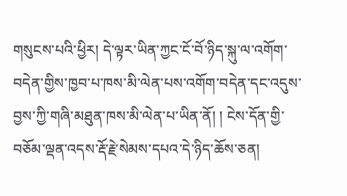གསུངས་པའི་ཕྱིར། དེ་ལྟར་ཡིན་ཀྱང་ངོ་བོ་ཉིད་སྐུ་ལ་འགོག་བདེན་གྱིས་ཁྱབ་པ་ཁས་མི་ལེན་པས་འགོག་བདེན་དང་འདུས་བྱས་ཀྱི་གཞི་མཐུན་ཁས་མི་ལེན་པ་ཡིན་ནོ། ། ངེས་དོན་གྱི་བཅོམ་ལྡན་འདས་རྡོ་རྗེ་སེམས་དཔའ་དེ་ཉིད་ཆོས་ཅན།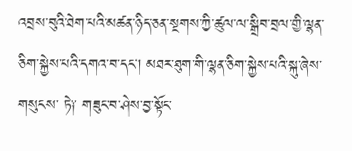འབྲས་བུའི་ཐེག་པའི་མཚན་ཉིད་ཅན་སྔགས་ཀྱི་ཚུལ་ལ་སྒྲིབ་བྲལ་གྱི་ལྷན་ཅིག་སྐྱེས་པའི་དགའ་བ་དང། མཐར་ཐུག་གི་ལྷན་ཅིག་སྐྱེས་པའི་སྐུ་ཞེས་གསུངས་ ཏེ༑ གཟུང་བ་ཤེས་བྱ་སྟོང་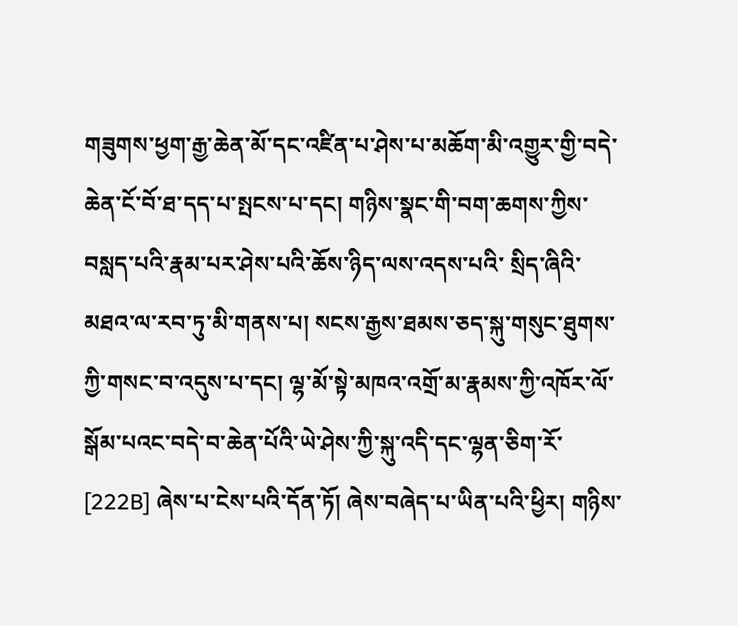གཟུགས་ཕྱག་རྒྱ་ཆེན་མོ་དང་འཛིན་པ་ཤེས་པ་མཆོག་མི་འགྱུར་གྱི་བདེ་ཆེན་ངོ་བོ་ཐ་དད་པ་སྤངས་པ་དང། གཉིས་སྣང་གི་བག་ཆགས་ཀྱིས་བསླད་པའི་རྣམ་པར་ཤེས་པའི་ཆོས་ཉིད་ལས་འདས་པའི་ སྲིད་ཞིའི་མཐའ་ལ་རབ་ཏུ་མི་གནས་པ། སངས་རྒྱས་ཐམས་ཅད་སྐུ་གསུང་ཐུགས་ཀྱི་གསང་བ་འདུས་པ་དང། ལྷ་མོ་སྟེ་མཁའ་འགྲོ་མ་རྣམས་ཀྱི་འཁོར་ལོ་སྒོམ་པའང་བདེ་བ་ཆེན་པོའི་ཡེ་ཤེས་ཀྱི་སྐུ་འདི་དང་ལྷན་ཅིག་རོ་ [222B] ཞེས་པ་ངེས་པའི་དོན་ཏོ། ཞེས་བཞེད་པ་ཡིན་པའི་ཕྱིར། གཉིས་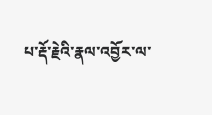པ་རྡོ་རྗེའི་རྣལ་འབྱོར་ལ་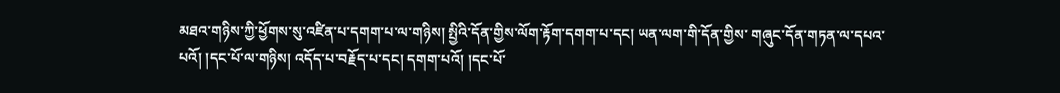མཐའ་གཉིས་ཀྱི་ཕྱོགས་སུ་འཛིན་པ་དགག་པ་ལ་གཉིས། སྤྱིའི་དོན་གྱིས་ལོག་རྟོག་དགག་པ་དང། ཡན་ལག་གི་དོན་གྱིས་ གཞུང་དོན་གཏན་ལ་དཔའ་པའོ། །དང་པོ་ལ་གཉིས། འདོད་པ་བརྗོད་པ་དང། དགག་པའོ། །དང་པོ་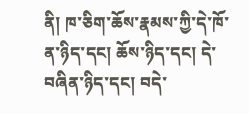ནི། ཁ་ཅིག་ཆོས་རྣམས་ཀྱི་དེ་ཁོ་ན་ཉིད་དང། ཆོས་ཉིད་དང། དེ་བཞིན་ཉིད་དང། བདེ་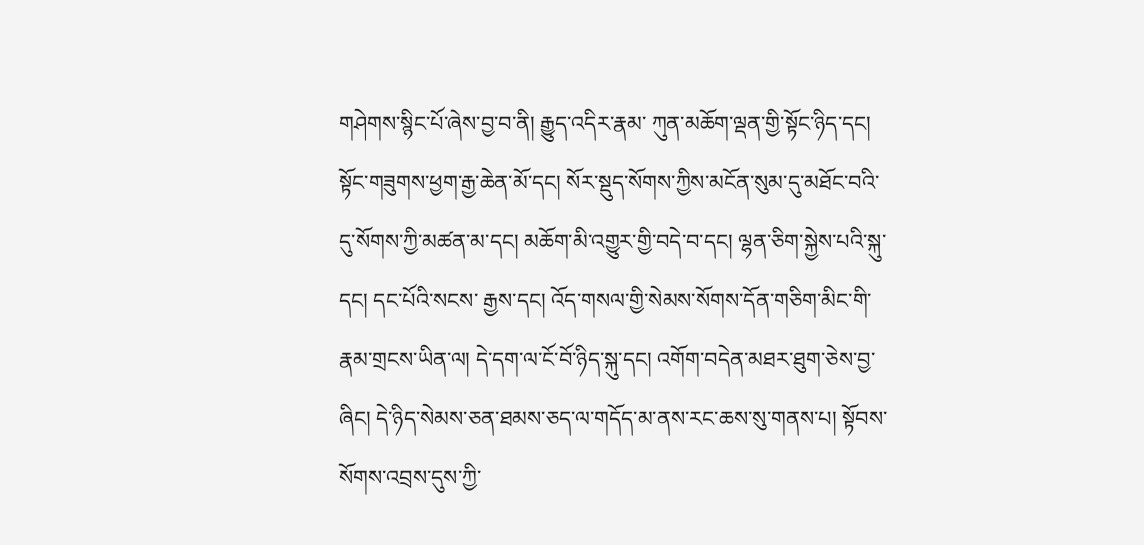གཤེགས་སྙིང་པོ་ཞེས་བྱ་བ་ནི། རྒྱུད་འདིར་རྣམ་ ཀུན་མཆོག་ལྡན་གྱི་སྟོང་ཉིད་དང། སྟོང་གཟུགས་ཕྱག་རྒྱ་ཆེན་མོ་དང། སོར་སྡུད་སོགས་ཀྱིས་མངོན་སུམ་དུ་མཐོང་བའི་དུ་སོགས་ཀྱི་མཚན་མ་དང། མཆོག་མི་འགྱུར་གྱི་བདེ་བ་དང། ལྷན་ཅིག་སྐྱེས་པའི་སྐུ་དང། དང་པོའི་སངས་ རྒྱས་དང། འོད་གསལ་གྱི་སེམས་སོགས་དོན་གཅིག་མིང་གི་རྣམ་གྲངས་ཡིན་ལ། དེ་དག་ལ་ངོ་བོ་ཉིད་སྐུ་དང། འགོག་བདེན་མཐར་ཐུག་ཅེས་བྱ་ཞིང། དེ་ཉིད་སེམས་ཅན་ཐམས་ཅད་ལ་གདོད་མ་ནས་རང་ཆས་སུ་གནས་པ། སྟོབས་ སོགས་འབྲས་དུས་ཀྱི་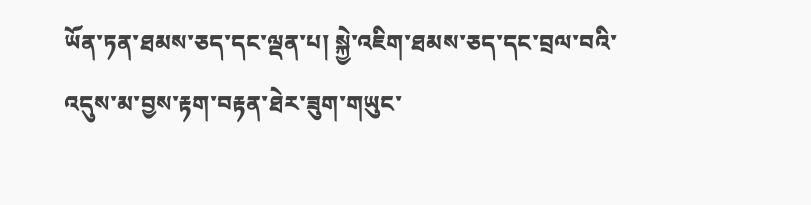ཡོན་ཏན་ཐམས་ཅད་དང་ལྡན་པ། སྐྱེ་འཇིག་ཐམས་ཅད་དང་བྲལ་བའི་འདུས་མ་བྱས་རྟག་བརྟན་ཐེར་ཟུག་གཡུང་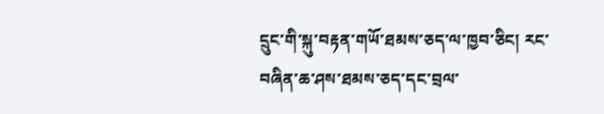དྲུང་གི་སྐུ་བརྟན་གཡོ་ཐམས་ཅད་ལ་ཁྱབ་ཅིང། རང་བཞིན་ཆ་ཤས་ཐམས་ཅད་དང་བྲལ་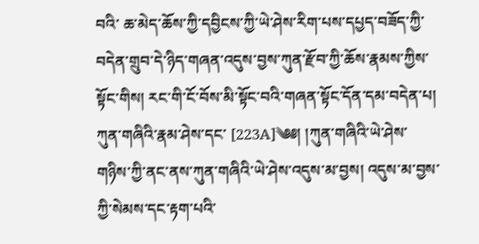བའི་ ཆ་མེད་ཆོས་ཀྱི་དབྱིངས་ཀྱི་ཡེ་ཤེས་རིག་པས་དཔྱད་བཟོད་ཀྱི་བདེན་གྲུབ་དེ་ཉིད་གཞན་འདུས་བྱས་ཀུན་རྫོབ་ཀྱི་ཆོས་རྣམས་ཀྱིས་སྟོང་གིས། རང་གི་ངོ་བོས་མི་སྟོང་བའི་གཞན་སྟོང་དོན་དམ་བདེན་པ། ཀུན་གཞིའི་རྣམ་ཤེས་དང་ [223A]༄༅། །ཀུན་གཞིའི་ཡེ་ཤེས་གཉིས་ཀྱི་ནང་ནས་ཀུན་གཞིའི་ཡེ་ཤེས་འདུས་མ་བྱས། འདུས་མ་བྱས་ཀྱི་སེམས་དང་རྟག་པའི་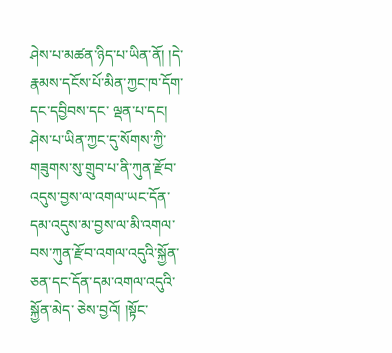ཤེས་པ་མཚན་ཉིད་པ་ཡིན་ནོ། །དེ་རྣམས་དངོས་པོ་མིན་ཀྱང་ཁ་དོག་དང་དབྱིབས་དང་ ལྡན་པ་དང། ཤེས་པ་ཡིན་ཀྱང་དུ་སོགས་ཀྱི་གཟུགས་སུ་གྲུབ་པ་ནི་ཀུན་རྫོབ་འདུས་བྱས་ལ་འགལ་ཡང་དོན་དམ་འདུས་མ་བྱས་ལ་མི་འགལ་བས་ཀུན་རྫོབ་འགལ་འདུའི་སྐྱོན་ཅན་དང་དོན་དམ་འགལ་འདུའི་སྐྱོན་མེད་ ཅེས་བྱའོ། །སྟོང་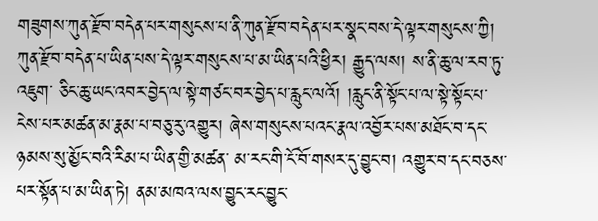གཟུགས་ཀུན་རྫོབ་བདེན་པར་གསུངས་པ་ནི་ཀུན་རྫོབ་བདེན་པར་སྣང་བས་དེ་ལྟར་གསུངས་ཀྱི། ཀུན་རྫོབ་བདེན་པ་ཡིན་པས་དེ་ལྟར་གསུངས་པ་མ་ཡིན་པའི་ཕྱིར། རྒྱུད་ལས། ས་ནི་ཆུ་ལ་རབ་ཏུ་འཇུག་ ཅིང་ཆུ་ཡང་འབར་བྱེད་ལ་སྟེ་གཙང་བར་བྱེད་པ་རླུང་ལའོ། །རླུང་ནི་སྟོང་པ་ལ་སྟེ་སྟོང་པ་ངེས་པར་མཚན་མ་རྣམ་པ་བཅུ་རུ་འགྱུར། ཞེས་གསུངས་པའང་རྣལ་འབྱོར་པས་མཐོང་བ་དང་ཉམས་སུ་མྱོང་བའི་རིམ་པ་ཡིན་གྱི་མཚན་ མ་རང་གི་ངོ་བོ་གསར་དུ་བྱུང་བ། འགྱུར་བ་དང་བཅས་པར་སྟོན་པ་མ་ཡིན་ཏེ། ནམ་མཁའ་ལས་བྱུང་རང་བྱུང་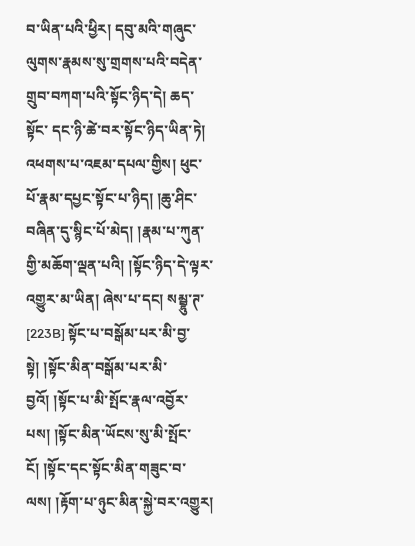བ་ཡིན་པའི་ཕྱིར། དབུ་མའི་གཞུང་ལུགས་རྣམས་སུ་གྲགས་པའི་བདེན་གྲུབ་བཀག་པའི་སྟོང་ཉིད་དེ། ཆད་སྟོང་ དང་ཉི་ཚེ་བར་སྟོང་ཉིད་ཡིན་ཏེ། འཕགས་པ་འཇམ་དཔལ་གྱིས། ཕུང་པོ་རྣམ་དཔྱང་སྟོང་པ་ཉིད། །ཆུ་ཤིང་བཞིན་དུ་སྙིང་པོ་མེད། །རྣམ་པ་ཀུན་གྱི་མཆོག་ལྡན་པའི། །སྟོང་ཉིད་དེ་ལྟར་འགྱུར་མ་ཡིན། ཞེས་པ་དང། སམྦྷུ་ཊ་ [223B] སྟོང་པ་བསྒོམ་པར་མི་བྱ་སྟེ། །སྟོང་མིན་བསྒོམ་པར་མི་བྱའོ། །སྟོང་པ་མི་སྤོང་རྣལ་འབྱོར་པས། །སྟོང་མིན་ཡོངས་སུ་མི་སྤོང་ངོ། །སྟོང་དང་སྟོང་མིན་གཟུང་བ་ལས། །རྟོག་པ་ཉུང་མིན་སྐྱེ་བར་འགྱུར།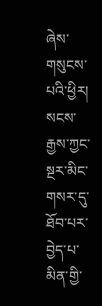ཞེས་གསུངས་ པའི་ཕྱིར། སངས་རྒྱས་ཀྱང་སྔར་མིང་གསར་དུ་ཐོབ་པར་བྱེད་པ་མིན་གྱི་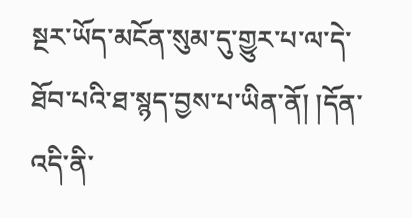སྔར་ཡོད་མངོན་སུམ་དུ་གྱུར་པ་ལ་དེ་ཐོབ་པའི་ཐ་སྙད་བྱས་པ་ཡིན་ནོ། །དོན་འདི་ནི་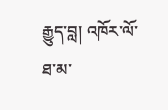རྒྱུད་བླ། འཁོར་ལོ་ཐ་མ་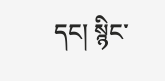དང། སྙིང་